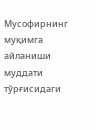Мусофирнинг муқимга айланиши муддати тўрғисидаги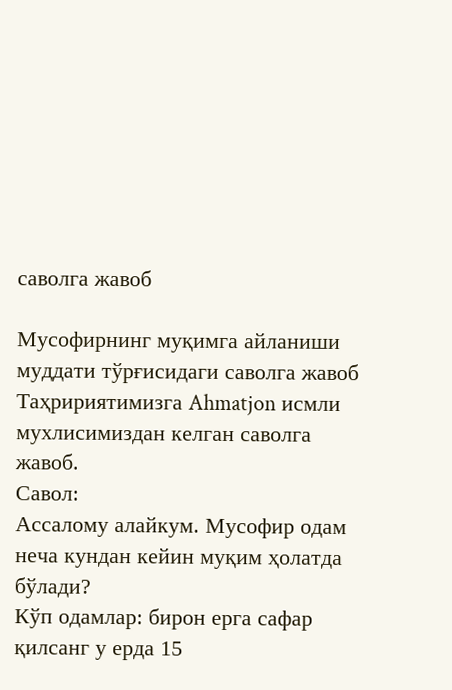саволга жавоб

Мусофирнинг муқимга айланиши муддати тўрғисидаги саволга жавоб
Таҳририятимизга Ahmatjon исмли мухлисимиздан келган саволга жавоб.
Савол:
Ассалому алайкум. Мусофир одам неча кундан кейин муқим ҳолатда бўлади?
Кўп одамлар: бирон ерга сафар қилсанг у ерда 15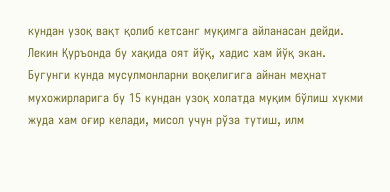кундан узоқ вақт қолиб кетсанг муқимга айланасан дейди. Лекин Қуръонда бу хақида оят йўқ, хадис хам йўқ экан.
Бугунги кунда мусулмонларни воқелигига айнан меҳнат мухожирларига бу 15 кундан узоқ холатда муқим бўлиш хукми жуда хам оғир келади, мисол учун рўза тутиш, илм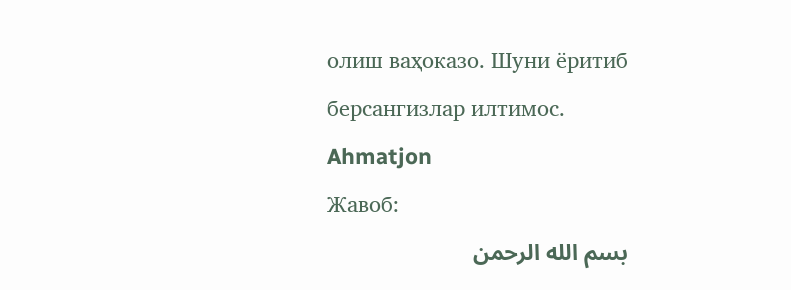олиш ваҳоказо. Шуни ёритиб берсангизлар илтимос.
Ahmatjon
Жавоб:
بسم الله الرحمن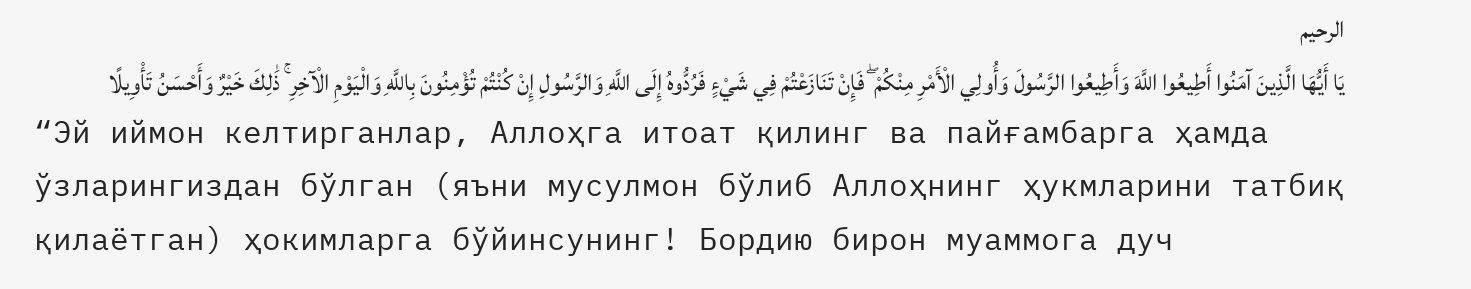الرحيم
يَا أَيُّهَا الَّذِينَ آمَنُوا أَطِيعُوا اللَّهَ وَأَطِيعُوا الرَّسُولَ وَأُولِي الْأَمْرِ مِنْكُمْ ۖ فَإِنْ تَنَازَعْتُمْ فِي شَيْءٍ فَرُدُّوهُ إِلَى اللَّهِ وَالرَّسُولِ إِنْ كُنْتُمْ تُؤْمِنُونَ بِاللَّهِ وَالْيَوْمِ الْآخِرِ ۚ ذَٰلِكَ خَيْرٌ وَأَحْسَنُ تَأْوِيلًا
“Эй иймон келтирганлар, Аллоҳга итоат қилинг ва пайғамбарга ҳамда ўзларингиздан бўлган (яъни мусулмон бўлиб Аллоҳнинг ҳукмларини татбиқ қилаётган) ҳокимларга бўйинсунинг! Бордию бирон муаммога дуч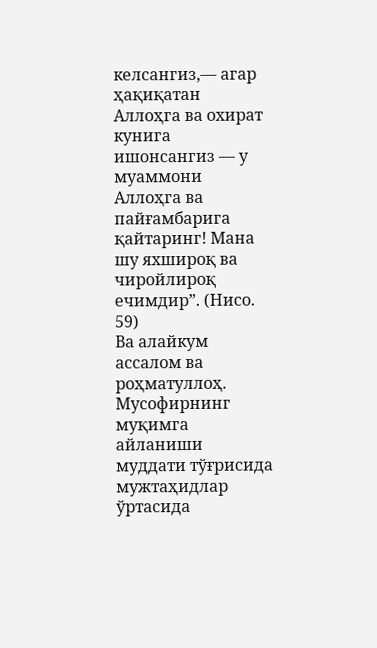келсангиз,— агар ҳақиқатан Аллоҳга ва охират кунига ишонсангиз — у муаммони Аллоҳга ва пайғамбарига қайтаринг! Мана шу яхшироқ ва чиройлироқ ечимдир”. (Нисо. 59)
Ва алайкум ассалом ва роҳматуллоҳ. Мусофирнинг муқимга айланиши муддати тўғрисида мужтаҳидлар ўртасида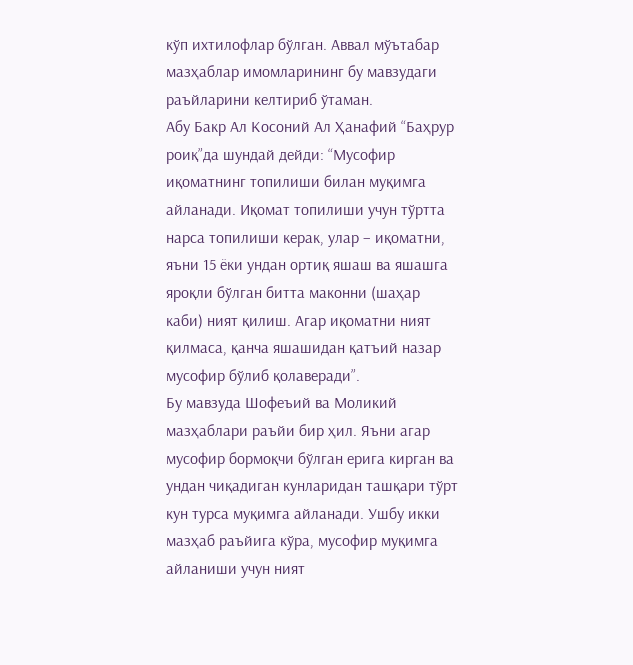кўп ихтилофлар бўлган. Аввал мўътабар мазҳаблар имомларининг бу мавзудаги раъйларини келтириб ўтаман.
Абу Бакр Ал Косоний Ал Ҳанафий “Баҳрур роиқ”да шундай дейди: “Мусофир иқоматнинг топилиши билан муқимга айланади. Иқомат топилиши учун тўртта нарса топилиши керак, улар – иқоматни, яъни 15 ёки ундан ортиқ яшаш ва яшашга яроқли бўлган битта маконни (шаҳар каби) ният қилиш. Агар иқоматни ният қилмаса, қанча яшашидан қатъий назар мусофир бўлиб қолаверади”.
Бу мавзуда Шофеъий ва Моликий мазҳаблари раъйи бир ҳил. Яъни агар мусофир бормоқчи бўлган ерига кирган ва ундан чиқадиган кунларидан ташқари тўрт кун турса муқимга айланади. Ушбу икки мазҳаб раъйига кўра, мусофир муқимга айланиши учун ният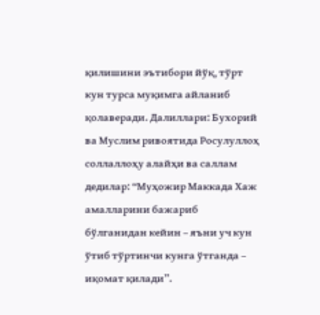қилишини эътибори йўқ, тўрт кун турса муқимга айланиб қолаверади. Далиллари: Бухорий ва Муслим ривоятида Росулуллоҳ соллаллоҳу алайҳи ва саллам дедилар: “Муҳожир Маккада Хаж амалларини бажариб бўлганидан кейин – яъни уч кун ўтиб тўртинчи кунга ўтганда – иқомат қилади”.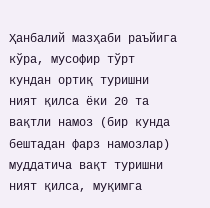Ҳанбалий мазҳаби раъйига кўра, мусофир тўрт кундан ортиқ туришни ният қилса ёки 20 та вақтли намоз (бир кунда бештадан фарз намозлар) муддатича вақт туришни ният қилса, муқимга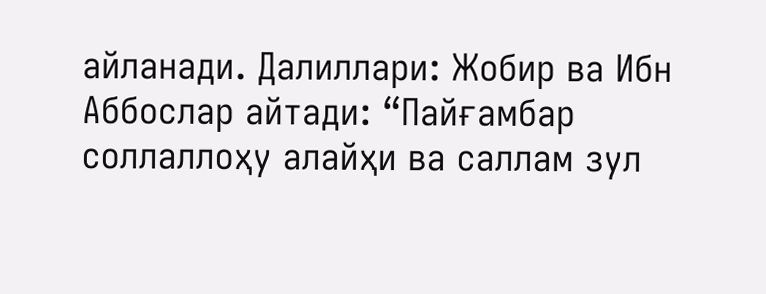айланади. Далиллари: Жобир ва Ибн Аббослар айтади: “Пайғамбар соллаллоҳу алайҳи ва саллам зул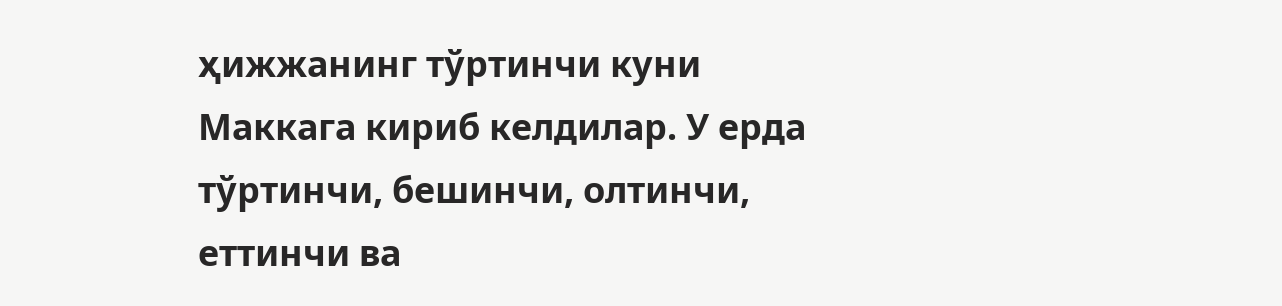ҳижжанинг тўртинчи куни Маккага кириб келдилар. У ерда тўртинчи, бешинчи, олтинчи, еттинчи ва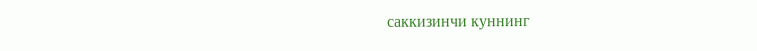саккизинчи куннинг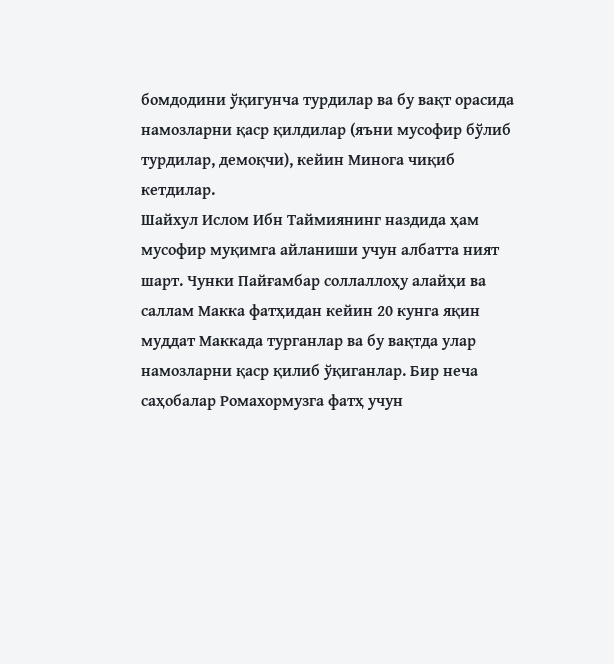бомдодини ўқигунча турдилар ва бу вақт орасида намозларни қаср қилдилар (яъни мусофир бўлиб турдилар, демоқчи), кейин Минога чиқиб кетдилар.
Шайхул Ислом Ибн Таймиянинг наздида ҳам мусофир муқимга айланиши учун албатта ният шарт. Чунки Пайғамбар соллаллоҳу алайҳи ва саллам Макка фатҳидан кейин 20 кунга яқин муддат Маккада турганлар ва бу вақтда улар намозларни қаср қилиб ўқиганлар. Бир неча саҳобалар Ромахормузга фатҳ учун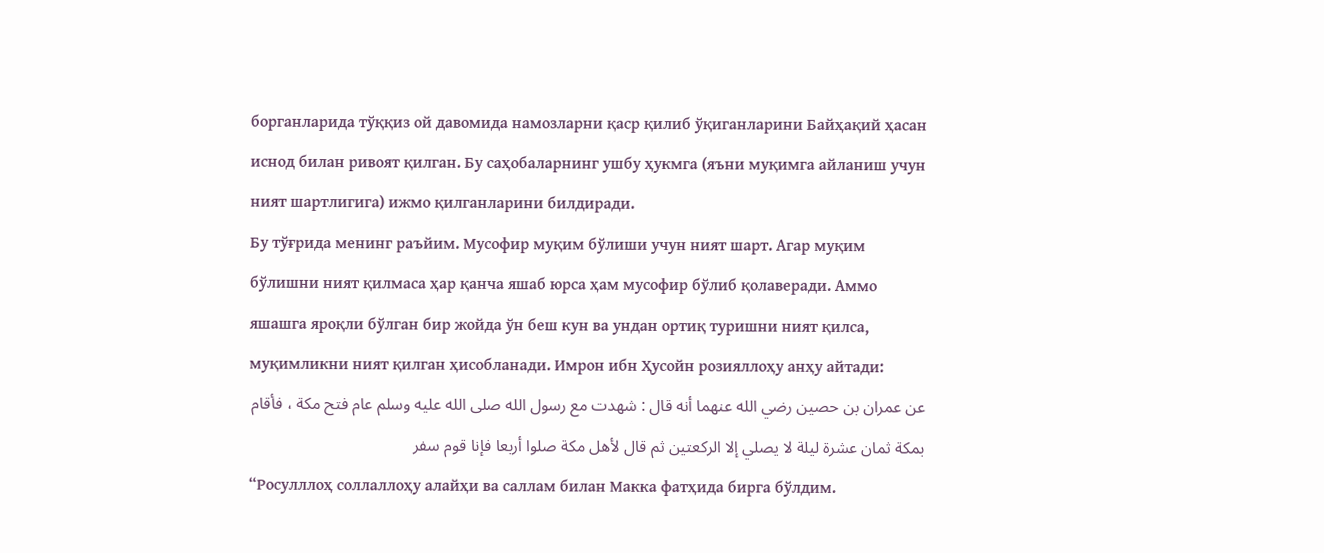борганларида тўққиз ой давомида намозларни қаср қилиб ўқиганларини Байҳақий ҳасан иснод билан ривоят қилган. Бу саҳобаларнинг ушбу ҳукмга (яъни муқимга айланиш учун ният шартлигига) ижмо қилганларини билдиради.
Бу тўғрида менинг раъйим. Мусофир муқим бўлиши учун ният шарт. Агар муқим бўлишни ният қилмаса ҳар қанча яшаб юрса ҳам мусофир бўлиб қолаверади. Аммо яшашга яроқли бўлган бир жойда ўн беш кун ва ундан ортиқ туришни ният қилса, муқимликни ният қилган ҳисобланади. Имрон ибн Ҳусойн розияллоҳу анҳу айтади:
عن عمران بن حصين رضي الله عنهما أنه قال : شهدت مع رسول الله صلى الله عليه وسلم عام فتح مكة ، فأقام بمكة ثمان عشرة ليلة لا يصلي إلا الركعتين ثم قال لأهل مكة صلوا أربعا فإنا قوم سفر
“Росулллоҳ соллаллоҳу алайҳи ва саллам билан Макка фатҳида бирга бўлдим.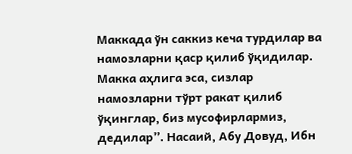Маккада ўн саккиз кеча турдилар ва намозларни қаср қилиб ўқидилар. Макка аҳлига эса, сизлар намозларни тўрт ракат қилиб ўқинглар, биз мусофирлармиз, дедилар”. Насаий, Абу Довуд, Ибн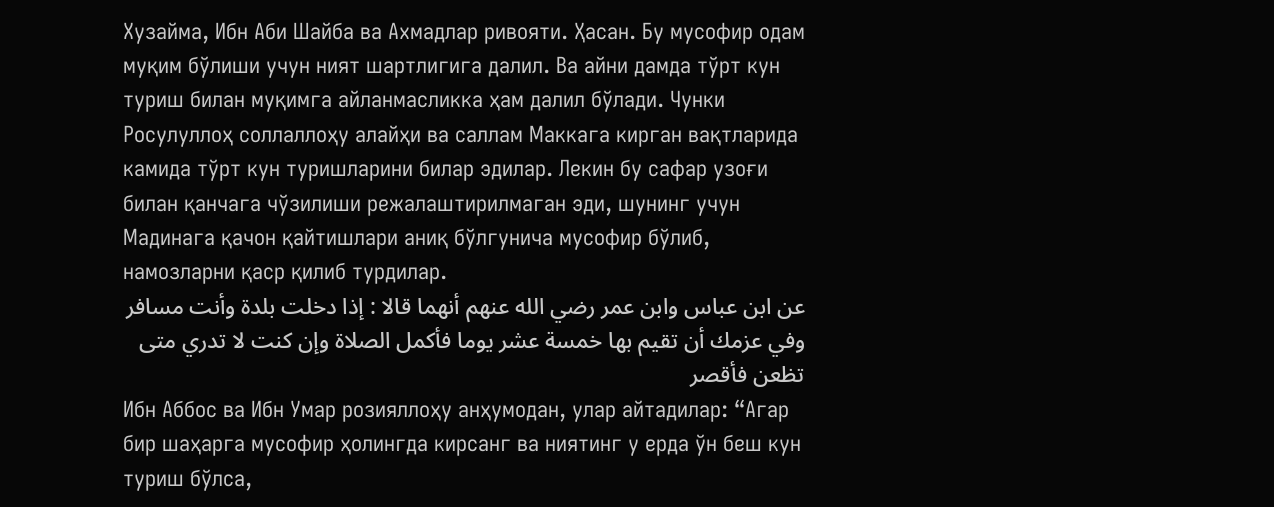Хузайма, Ибн Аби Шайба ва Ахмадлар ривояти. Ҳасан. Бу мусофир одам муқим бўлиши учун ният шартлигига далил. Ва айни дамда тўрт кун туриш билан муқимга айланмасликка ҳам далил бўлади. Чунки Росулуллоҳ соллаллоҳу алайҳи ва саллам Маккага кирган вақтларида камида тўрт кун туришларини билар эдилар. Лекин бу сафар узоғи билан қанчага чўзилиши режалаштирилмаган эди, шунинг учун Мадинага қачон қайтишлари аниқ бўлгунича мусофир бўлиб, намозларни қаср қилиб турдилар.
عن ابن عباس وابن عمر رضي الله عنهم أنهما قالا : إذا دخلت بلدة وأنت مسافر وفي عزمك أن تقيم بها خمسة عشر يوما فأكمل الصلاة وإن كنت لا تدري متى تظعن فأقصر
Ибн Аббос ва Ибн Умар розияллоҳу анҳумодан, улар айтадилар: “Агар бир шаҳарга мусофир ҳолингда кирсанг ва ниятинг у ерда ўн беш кун туриш бўлса,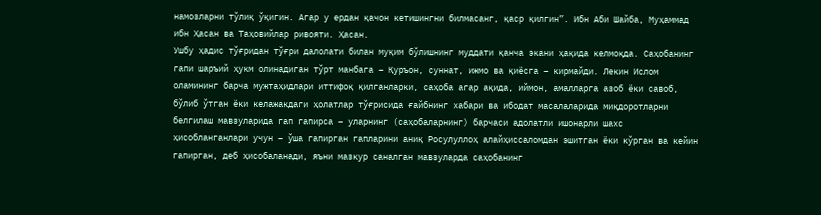намозларни тўлиқ ўқигин. Агар у ердан қачон кетишингни билмасанг, қаср қилгин”. Ибн Аби Шайба, Муҳаммад ибн Ҳасан ва Таҳовийлар ривояти. Ҳасан.
Ушбу ҳадис тўғридан тўғри далолати билан муқим бўлишнинг муддати қанча экани ҳақида келмоқда. Саҳобанинг гапи шаръий ҳукм олинадиган тўрт манбага – Қуръон, суннат, ижмо ва қиёсга – кирмайди. Лекин Ислом оламининг барча мужтаҳидлари иттифоқ қилганларки, саҳоба агар ақида, иймон, амалларга азоб ёки савоб, бўлиб ўтган ёки келажакдаги ҳолатлар тўғрисида ғайбнинг хабари ва ибодат масалаларида миқдоротларни белгилаш мавзуларида гап гапирса – уларнинг (саҳобаларнинг) барчаси адолатли ишонарли шахс ҳисобланганлари учун – ўша гапирган гапларини аниқ Росулуллоҳ алайҳиссаломдан эшитган ёки кўрган ва кейин гапирган, деб ҳисобаланади, яъни мазкур саналган мавзуларда саҳобанинг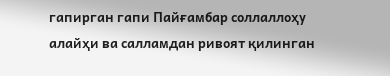гапирган гапи Пайғамбар соллаллоҳу алайҳи ва салламдан ривоят қилинган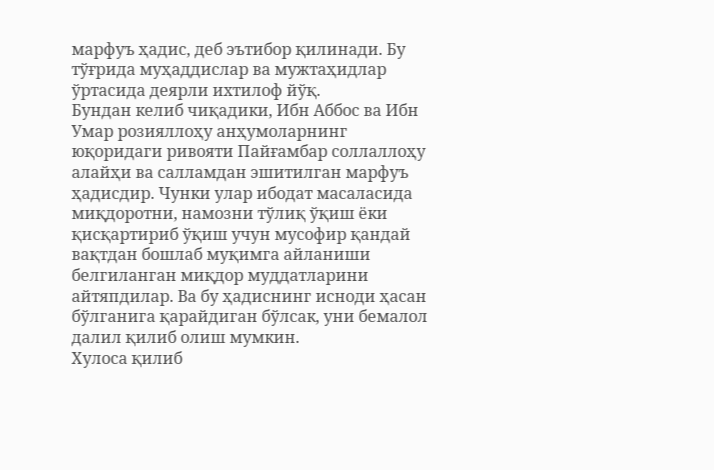марфуъ ҳадис, деб эътибор қилинади. Бу тўғрида муҳаддислар ва мужтаҳидлар ўртасида деярли ихтилоф йўқ.
Бундан келиб чиқадики, Ибн Аббос ва Ибн Умар розияллоҳу анҳумоларнинг юқоридаги ривояти Пайғамбар соллаллоҳу алайҳи ва салламдан эшитилган марфуъ ҳадисдир. Чунки улар ибодат масаласида миқдоротни, намозни тўлиқ ўқиш ёки қисқартириб ўқиш учун мусофир қандай вақтдан бошлаб муқимга айланиши белгиланган миқдор муддатларини айтяпдилар. Ва бу ҳадиснинг исноди ҳасан бўлганига қарайдиган бўлсак, уни бемалол далил қилиб олиш мумкин.
Хулоса қилиб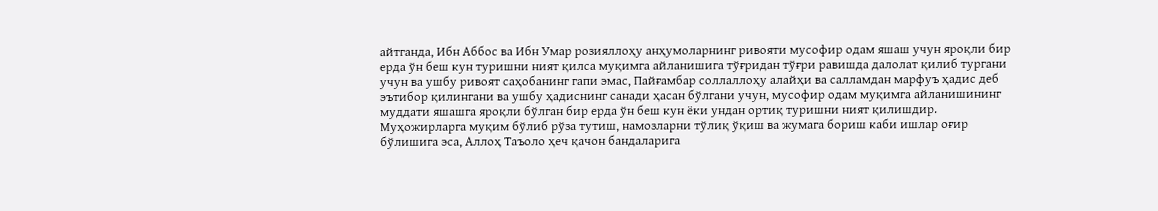айтганда, Ибн Аббос ва Ибн Умар розияллоҳу анҳумоларнинг ривояти мусофир одам яшаш учун яроқли бир ерда ўн беш кун туришни ният қилса муқимга айланишига тўғридан тўғри равишда далолат қилиб тургани учун ва ушбу ривоят саҳобанинг гапи эмас, Пайғамбар соллаллоҳу алайҳи ва салламдан марфуъ ҳадис деб эътибор қилингани ва ушбу ҳадиснинг санади ҳасан бўлгани учун, мусофир одам муқимга айланишининг муддати яшашга яроқли бўлган бир ерда ўн беш кун ёки ундан ортиқ туришни ният қилишдир.
Муҳожирларга муқим бўлиб рўза тутиш, намозларни тўлиқ ўқиш ва жумага бориш каби ишлар оғир бўлишига эса, Аллоҳ Таъоло ҳеч қачон бандаларига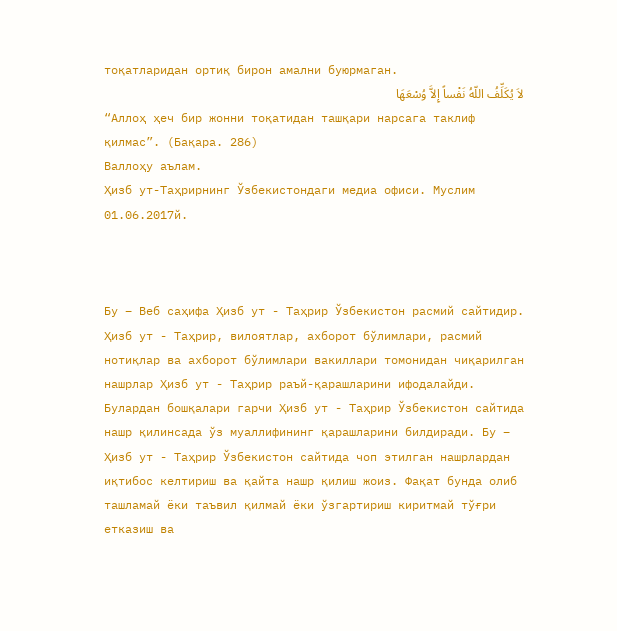тоқатларидан ортиқ бирон амални буюрмаган.
لاَ يُكَلِّفُ اللّهُ نَفْساً إِلاَّ وُسْعَهَا
“Аллоҳ ҳеч бир жонни тоқатидан ташқари нарсага таклиф қилмас”. (Бақара. 286)
Валлоҳу аълам.
Ҳизб ут-Таҳрирнинг Ўзбекистондаги медиа офиси. Муслим
01.06.2017й.



Бу – Веб саҳифа Ҳизб ут - Таҳрир Ўзбекистон расмий сайтидир. Ҳизб ут - Таҳрир, вилоятлар, ахборот бўлимлари, расмий нотиқлар ва ахборот бўлимлари вакиллари томонидан чиқарилган нашрлар Ҳизб ут - Таҳрир раъй-қарашларини ифодалайди. Булардан бошқалари гарчи Ҳизб ут - Таҳрир Ўзбекистон сайтида нашр қилинсада ўз муаллифининг қарашларини билдиради. Бу – Ҳизб ут - Таҳрир Ўзбекистон сайтида чоп этилган нашрлардан иқтибос келтириш ва қайта нашр қилиш жоиз. Фақат бунда олиб ташламай ёки таъвил қилмай ёки ўзгартириш киритмай тўғри етказиш ва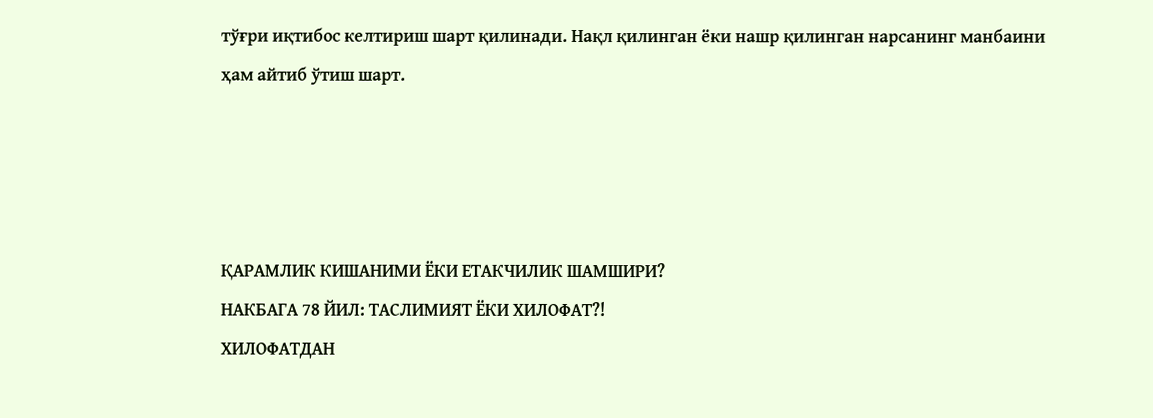тўғри иқтибос келтириш шарт қилинади. Нақл қилинган ёки нашр қилинган нарсанинг манбаини ҳам айтиб ўтиш шарт.




ҚАРАМЛИК КИШАНИМИ ЁКИ ЕТАКЧИЛИК ШАМШИРИ?
НАКБАГА 78 ЙИЛ: ТАСЛИМИЯТ ЁКИ ХИЛОФАТ?!
ХИЛОФАТДАН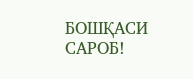БОШҚАСИ САРОБ!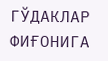ГЎДАКЛАР ФИҒОНИГА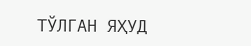ТЎЛГАН ЯҲУД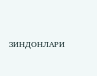ЗИНДОНЛАРИ